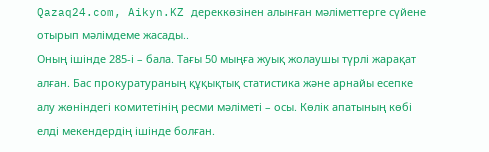Qazaq24.com, Aikyn.KZ дереккөзінен алынған мәліметтерге сүйене отырып мәлімдеме жасады..
Оның ішінде 285-і – бала. Тағы 50 мыңға жуық жолаушы түрлі жарақат алған. Бас прокуратураның құқықтық статистика және арнайы есепке алу жөніндегі комитетінің ресми мәліметі – осы. Көлік апатының көбі елді мекендердің ішінде болған.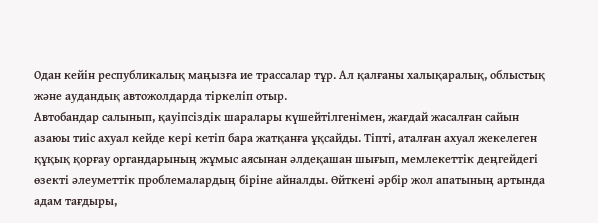Одан кейін республикалық маңызға ие трассалар тұр. Ал қалғаны халықаралық, облыстық және аудандық автожолдарда тіркеліп отыр.
Автобандар салынып, қауіпсіздік шаралары күшейтілгенімен, жағдай жасалған сайын азаюы тиіс ахуал кейде кері кетіп бара жатқанға ұқсайды. Тіпті, аталған ахуал жекелеген құқық қорғау органдарының жұмыс аясынан әлдеқашан шығып, мемлекеттік деңгейдегі өзекті әлеуметтік проблемалардың біріне айналды. Өйткені әрбір жол апатының артында адам тағдыры,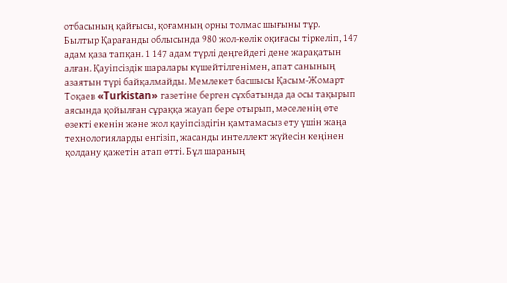отбасының қайғысы, қоғамның орны толмас шығыны тұр.
Былтыр Қарағанды облысында 980 жол-көлік оқиғасы тіркеліп, 147 адам қаза тапқан. 1 147 адам түрлі деңгейдегі дене жарақатын алған. Қауіпсіздік шаралары күшейтілгенімен, апат санының азаятын түрі байқалмайды. Мемлекет басшысы Қасым-Жомарт Тоқаев «Turkistan» газетіне берген сұхбатында да осы тақырып аясында қойылған сұраққа жауап бере отырып, мәселенің өте өзекті екенін және жол қауіпсіздігін қамтамасыз ету үшін жаңа технологияларды енгізіп, жасанды интеллект жүйесін кеңінен қолдану қажетін атап өтті. Бұл шараның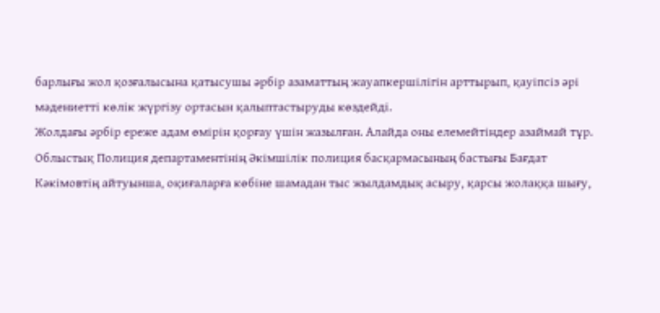барлығы жол қозғалысына қатысушы әрбір азаматтың жауапкершілігін арттырып, қауіпсіз әрі мәдениетті көлік жүргізу ортасын қалыптастыруды көздейді.
Жолдағы әрбір ереже адам өмірін қорғау үшін жазылған. Алайда оны елемейтіндер азаймай тұр. Облыстық Полиция департаментінің Әкімшілік полиция басқармасының бастығы Бағдат Кәкімовтің айтуынша, оқиғаларға көбіне шамадан тыс жылдамдық асыру, қарсы жолаққа шығу,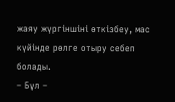жаяу жүргіншіні өткізбеу, мас күйінде рөлге отыру себеп болады.
– Бұл –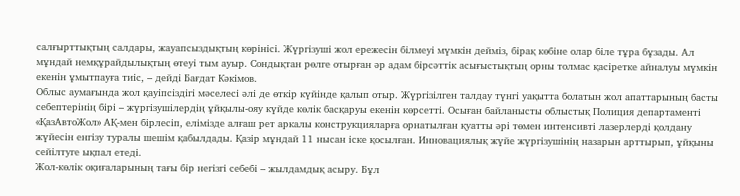салғырттықтың салдары, жауапсыздықтың көрінісі. Жүргізуші жол ережесін білмеуі мүмкін дейміз, бірақ көбіне олар біле тұра бұзады. Ал мұндай немқұрайдылықтың өтеуі тым ауыр. Сондықтан рөлге отырған әр адам бірсәттік асығыстықтың орны толмас қасіретке айналуы мүмкін екенін ұмытпауға тиіс, – дейді Бағдат Кәкімов.
Облыс аумағында жол қауіпсіздігі мәселесі әлі де өткір күйінде қалып отыр. Жүргізілген талдау түнгі уақытта болатын жол апаттарының басты себептерінің бірі – жүргізушілердің ұйқылы-ояу күйде көлік басқаруы екенін көрсетті. Осыған байланысты облыстық Полиция департаменті «ҚазАвтоЖол» АҚ-мен бірлесіп, елімізде алғаш рет аркалы конструкцияларға орнатылған қуатты әрі төмен интенсивті лазерлерді қолдану жүйесін енгізу туралы шешім қабылдады. Қазір мұндай 11 нысан іске қосылған. Инновациялық жүйе жүргізушінің назарын арттырып, ұйқыны сейілтуге ықпал етеді.
Жол-көлік оқиғаларының тағы бір негізгі себебі – жылдамдық асыру. Бұл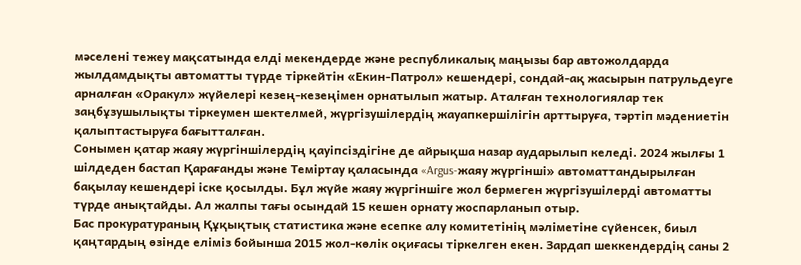мәселені тежеу мақсатында елді мекендерде және республикалық маңызы бар автожолдарда жылдамдықты автоматты түрде тіркейтін «Екин-Патрол» кешендері, сондай-ақ жасырын патрульдеуге арналған «Оракул» жүйелері кезең-кезеңімен орнатылып жатыр. Аталған технологиялар тек заңбұзушылықты тіркеумен шектелмей, жүргізушілердің жауапкершілігін арттыруға, тәртіп мәдениетін қалыптастыруға бағытталған.
Сонымен қатар жаяу жүргіншілердің қауіпсіздігіне де айрықша назар аударылып келеді. 2024 жылғы 1 шілдеден бастап Қарағанды және Теміртау қаласында «Argus-жаяу жүргінші» автоматтандырылған бақылау кешендері іске қосылды. Бұл жүйе жаяу жүргіншіге жол бермеген жүргізушілерді автоматты түрде анықтайды. Ал жалпы тағы осындай 15 кешен орнату жоспарланып отыр.
Бас прокуратураның Құқықтық статистика және есепке алу комитетінің мәліметіне сүйенсек, биыл қаңтардың өзінде еліміз бойынша 2015 жол-көлік оқиғасы тіркелген екен. Зардап шеккендердің саны 2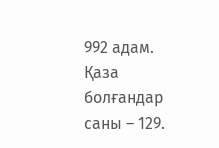992 адам. Қаза болғандар саны – 129.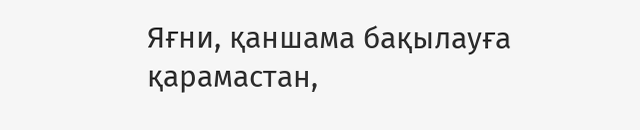Яғни, қаншама бақылауға қарамастан,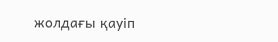жолдағы қауіп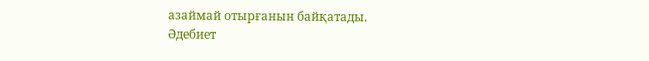азаймай отырғанын байқатады.
Әдебиет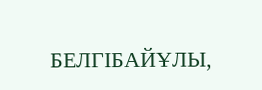БЕЛГІБАЙҰЛЫ,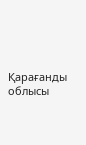Қарағанды облысы